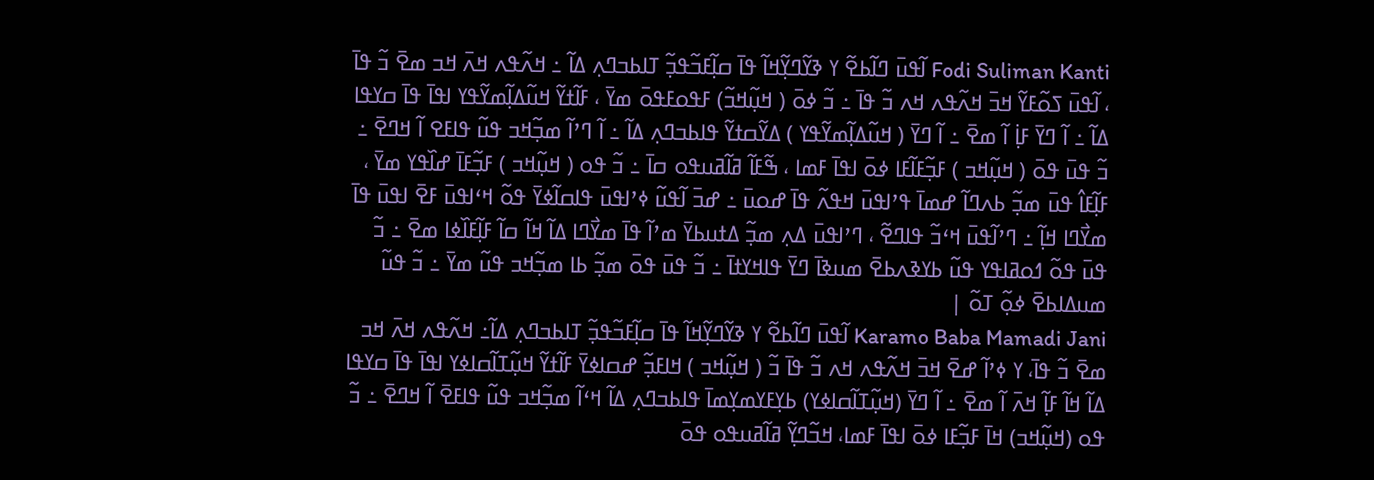Fodi Suliman Kanti ߊ߬ߟߎ߫ ߣߊ߬ߕߐ߬ ߌ ߢߌ߬ߣߌ߲߬ߞߊ߬ ߟߊ߫ ߛߊ߲߬ߓߏ߬ߟߏ߲߬ ߠߊߕߏߣߍ߲ ߡߊ߬ ߸ ߞߍ߬ߟߍ ߞߍ߫ ߞߏ ߘߐ߫ ߏ߬ ߟߊ߫ ، ߊ߬ߟߎ߫ ߖߋ߬ߓߌ߬ ߞߏ߫ ߞߍ߬ߟߍ ߞߍ ߏ߬ ߟߊ߫ ߸ ߏ߬ ߦߋ߫ ( ߞߎ߲߬ߞߏ߬) ߓߟߋߓߟߋ߫ ߘߌ߫ ، ߓߊ߬ߙߌ߬ ߞߎ߬ߡߊ߲߬ߘߌ߬ߟߌ ߊߟߊ߫ ߟߊ߫ ߛߌߟߊ ߡߊ߬ ߸ ߊ߬ ߣߌ߫ ߓߊ߲߭ ߊ߬ ߘߐ߫ ߸ ߊ߬ ߣߌ߫ ( ߞߎ߬ߡߊ߲߬ߘߌ߬ߟߌ ) ߡߌ߬ߛߙߌ߬ ߟߊߕߏߣߍ߲ ߡߊ߬ ߸ ߊ߬ ߣߴߊ߬ ߘߏ߲߬ߞߏ ߟߎ߬ ߟߊߓߐ ߊ߬ ߞߣߐ߫ ߸ ߏ߬ ߟߎ߫ ߟߋ߫ ( ߞߎ߲߬ߞߏ ) ߓߏ߲߬ߓߊ߬ߓߊ ߦߋ߫ ߊߟߊ߫ ߓߘߊ ، ߒ߬ߓߊ߬ ߥߊ߬ߥߎߟߋ ߛߊ߫ ߸ ߏ߬ ߟߋ ( ߞߎ߲߬ߞߏ ) ߓߏ߲߬ߓߊ߫ ߝߊ߰ߟߌ ߘߌ߫ ، ߓߊ߲߬ߓߊ߮ ߟߎ߫ ߘߏ߲߬ ߕߍߣߊ߬ ߝߘߊ߫ ߟߴߊߟߎ߫ ߞߟߍ߬ ߟߊ߫ ߝߋߎ߫ ߸ ߝߏ߫ ߊ߬ߟߎ߬ ߦߴߊߟߎ߫ ߟߊߛߊ߬ߦߌ߫ ߟߋ߬ ߞߵߊߟߎ߫ ߓߐ߫ ߊߟߎ߫ ߟߊ߫ ߘߌ߯ߣߊ ߞߊ߲߬ ߸ ߣߴߊ߬ߟߎ߫ ߞߵߏ߬ ߟߊߣߐ߬ ، ߣߴߊߟߎ߫ ߡߍ߲ ߘߏ߲߬ ߡߙߎߕߌ߫ ߘߴߊ߬ ߟߊ߫ ߘߌ߯ߣߊ ߡߊ߬ ߞߊ߬ ߛߊ߬ ߓߊ߲߬ߓߊ߰ߦߊ ߘߐ߫ ߸ ߏ߬ ߟߎ߫ ߟߋ߬ ߗߋߥߊߟߌ ߟߎ߬ ߕߌߢߍߕߐ߫ ߘߎߢߊ߫ ߣߌ߫ ߟߊߞߌߙߊ߫ ߸ ߏ߬ ߟߎ߫ ߟߋ߫ ߘߏ߲߬ ߕߊ ߘߏ߲߬ߞߏ ߟߎ߬ ߘߌ߫ ߸ ߏ߬ ߟߎ߬ ߘߎߡߊߕߐ߫ ߦߋ߲߬ ߠߋ߬ |
Karamo Baba Mamadi Jani ߊ߬ߟߎ߫ ߣߊ߬ߕߐ߬ ߌ ߢߌ߬ߣߌ߲߬ߞߊ߬ ߟߊ߫ ߛߊ߲߬ߓߏ߬ߟߏ߲߬ ߠߊߕߏߣߍ߲ ߡߊ߬߸ ߞߍ߬ߟߍ ߞߍ߫ ߞߏ ߘߐ߫ ߏ߬ ߟߊ߫، ߌ ߦߴߊ߬ ߝߐ߫ ߞߏ߫ ߞߍ߬ߟߍ ߞߍ ߏ߬ ߟߊ߫ ߏ߬ ( ߞߎ߲߬ߞߏ ) ߞߊߓߏ߲߬ ߝߛߊߦߌ߫ ߓߊ߬ߙߌ߬ ߞߎ߲߬ߠߊ߬ߛߊߦߌ ߊߟߊ߫ ߟߊ߫ ߛߌߟߊ ߡߊ߬ ߞߊ߬ ߓߊ߲߬ ߞߍ߫ ߊ߬ ߘߐ߫ ߸ ߊ߬ ߣߌ߫ (ߞߎ߲߬ߠߊ߬ߛߊߦߌ) ߕߌ߲ߓߌߘߌ߲ߘߊ߫ ߟߊߕߏߣߍ߲ ߡߊ߬ ߞߵߊ߬ ߘߏ߲߬ߞߏ ߟߎ߬ ߟߊߓߐ߫ ߊ߬ ߞߣߐ߫ ߸ ߏ߬ ߟߋ (ߞߎ߲߬ߞߏ) ߞߊ߫ ߓߏ߲߬ߓߊ ߦߋ߫ ߊߟߊ߫ ߓߘߊ، ߞߏ߬ߣߌ߲߬ ߥߊ߬ߥߎߟߋ ߟߋ߫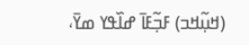(ߞߎ߲߬ߞߏ) ߓߏ߲߬ߓߊ߫ ߝߊ߰ߟߌ ߘߌ߫،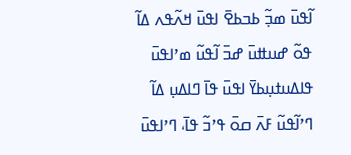ߊ߬ߟߎ߫ ߘߏ߲߬ ߕߏߕߐ߫ ߊߟߎ߫ ߞߍ߬ߟߍ ߡߊ߬ ߟߋ߬ ߝߎߚߎ߫ ߝߏ߫ ߊ߬ߟߎ߬ ߘߴߊߟߎ߫ ߟߊߡߎߙߎ߲ߕߌ߫ ߊߟߎ߫ ߟߊ߫ ߣߊߡߎ߲ ߡߊ߬ ߣߴߊ߬ߟߎ߬ ߓߍ߫ ߛߋ߫ ߟߴߏ߬ ߟߊ߫، ߣߴߊߟߎ߫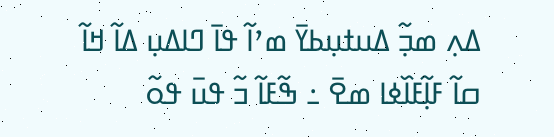ߡߍ߲ ߘߏ߲߬ ߡߎߙߎ߲ߕߌ߫ ߘߴߊ߬ ߟߊ߫ ߣߊߡߎ߲ ߡߊ߬ ߞߊ߬ ߛߊ߬ ߓߊ߲߬ߓߊ߰ߦߊ ߘߐ߫ ߸ ߒ߬ߓߊ߬ ߏ߬ ߟߎ߫ ߟߋ߬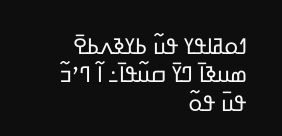ߗߋߥߊߟߌ ߟߎ߬ ߕߌߢߍߕߐ߫ ߘߎߢߊ߫ ߣߌ߫ ߛߎ߬ߟߊ߫߸ ߊ߬ ߣߴߏ߬ ߟߎ߫ ߟߋ߬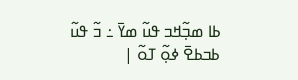ߕߊ ߘߏ߲߬ߞߏ ߟߎ߬ ߘߌ߫ ߸ ߏ߬ ߟߎ߬ ߕߏߕߐ߫ ߦߋ߲߬ ߠߋ߬ |